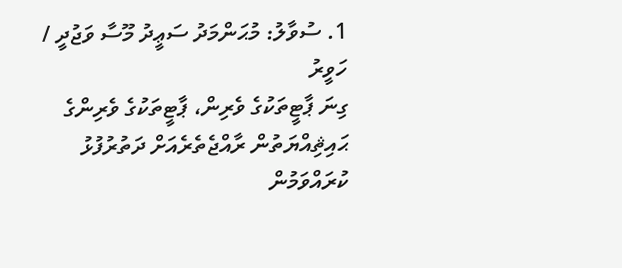1. ސުވާލު: މުޙަންމަދު ސަޢީދު މޫސާ ވަޖުދީ / ހަވީރު
ގިނަ ޕާޓީތަކުގެ ވެރިން، ޕާޓީތަކުގެ ވެރިންގެ ޙައިޘިއްޔަތުން ރާއްޖެތެރެއަށް ދަތުރުފުޅު ކުރައްވަމުން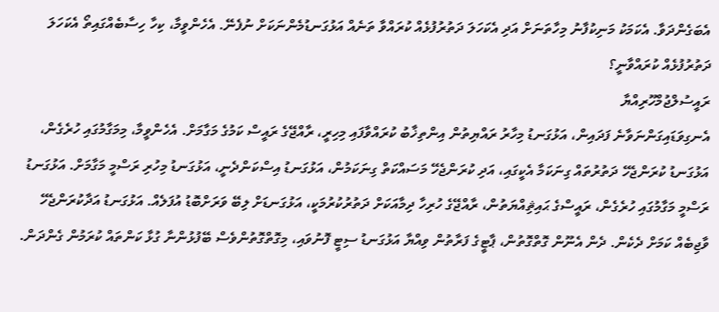އެބަގެންދަވާ. އެކަމަކު މަނިކުފާނު މިހާތަނަށް އަދި އެކަހަލަ ދަތުރުފުޅެއް ކުރައްވާ ތަނެއް އަޅުގަނޑުމެންނަކަށް ނުފެނޭ. އެހެންވީމާ، ކިހާ ހިސާބެއްގައިތޯ އެކަހަލަ ދަތުރުފުޅެއް ކުރައްވާނީ؟
ރައީސުލްޖުމްހޫރިއްޔާ
އެނގިވަޑައިގަންނަވާނެ ފަދައިން، އަޅުގަނޑު މިހާރު ރައްޔިތުން އިންތިޚާބު ކުރައްވާފައި މިހިރީ، ރާއްޖޭގެ ރައީސް ކަމުގެ މަގާމަށް. އެހެންވީމާ، މިމަގާމުގައި ހުރެގެން، އަޅުގަނޑު ކުރަންޖެހޭ ދަތުރުތައް ގިނަކަމާ އެކީގައި، އަދި ކުރަންޖެހޭ މަސައްކަތް ގިނަކަމުން، އަޅުގަނޑު އިސްކަންދެނީ، އަޅުގަނޑު މިހުރި ރަސްމީ މަގާމަށް. އަޅުގަނޑު ރަސްމީ މަގާމުގައި ހުރެގެން، ރައީސްގެ ޙައިޘިއްޔަތުން، ރާއްޖޭގެ ހުރިހާ ދިމާއަކަށް ދަތުރުކުރުމަކީ، އަޅުގަނޑަށް ލިބޭ ވަރަށްބޮޑު އުފަލެއް. އަޅުގަނޑު އަދާކުރަންޖެހޭ ވާޖިބެއް ކަމަށް ދެކެން. ދެން އެނޫން ގޮތްގޮތުން، ޕާޓީގެ ފަރާތުން ވިއްޔާ އަޅުގަނޑު ސިޓީ ފޮނުވައި، މިގޮތްގޮތުންވެސް ބޭފުޅުންނާ ގުޅާ ކަންތައް ކުރަމުން ގެންދަން.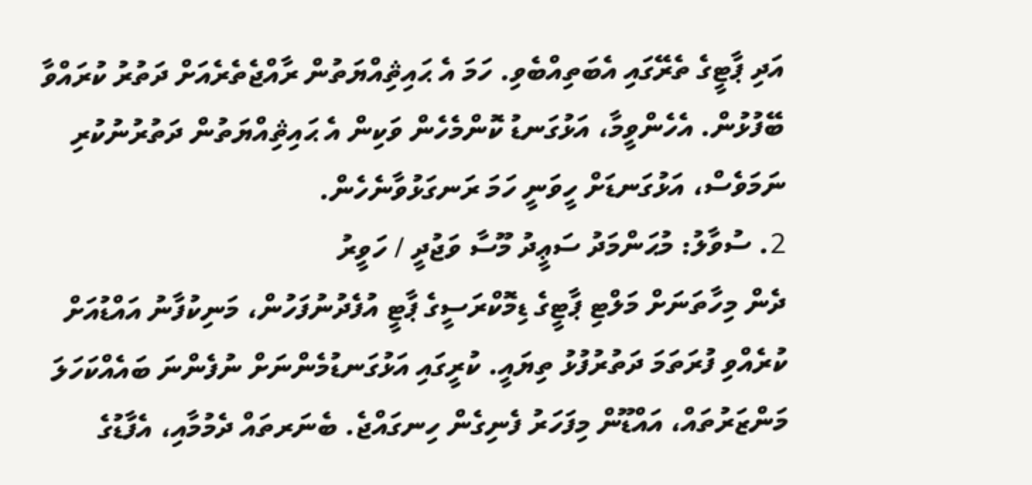އަދި ޕާޓީގެ ތެރޭގައި އެބަތިއްބެވި. ހަމަ އެ ޙައިޘިއްޔަތުން ރާއްޖެތެރެއަށް ދަތުރު ކުރައްވާ ބޭފުޅުން. އެހެންވީމާ، އަޅުގަނޑު ކޮންމެހެން ވަކިން އެ ޙައިޘިއްޔަތުން ދަތުރުނުކުރި ނަމަވެސް، އަޅުގަނޑަށް ހީވަނީ ހަމަ ރަނގަޅުވާނެހެން.
2. ސުވާލު: މުޙަންމަދު ސަޢީދު މޫސާ ވަޖުދީ / ހަވީރު
ދެން މިހާތަނަށް މަލްޓި ޕާޓީގެ ޑިމޮކްރަސީގެ ޕާޓީ އުފެދުނުފަހުން، މަނިކުފާނު އައްޑުއަށް ކުރެއްވި ފުރަތަމަ ދަތުރުފުޅު ތިޔައީ. ކުރީގައި އަޅުގަނޑުމެންނަށް ނުފެންނަ ބައެއްކަހަލަ މަންޒަރުތައް، އައްޑޫން މިފަހަރު ފެނިގެން ހިނގައްޖެ. ބެނަރތައް ދެމުމާއި، އެފާޑުގެ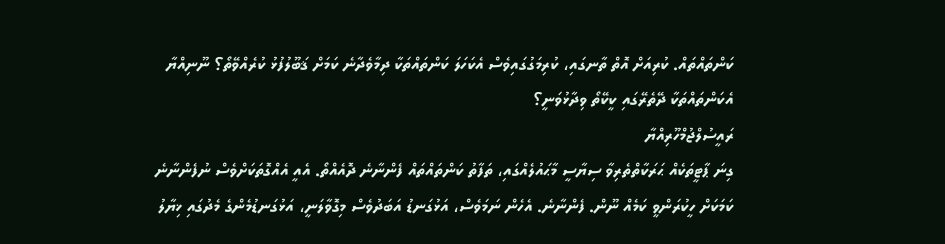ކަންތައްތައް. ކުރިއަށް އޮތް ތާނގައި، ކުރިމަގުގައިވެސް އެކަހަލަ ކަންތައްތަކާ ދިމާވެދާނެ ކަމަށް ޤަބޫލުފުޅު ކުރެއްވޭތޯ؟ ނޫނިއްޔާ އެކަންތައްތަކާ ދޭތެރޭގައި ކީކޭތޯ ވިދާޅުވަނީ؟
ރައީސުލްޖުމްހޫރިއްޔާ
ގިނަ ޕާޓީތަކެއް ޙަރަކާތްތެރިވާ ސިޔާސީ މާޙައުލެއްގައި، ތަފާތު ކަންތައްތައް ފެންނާނެ ދޮއެއްތޯ. އެއީ އެއްގޮތަކަށްވެސް ނުފެންނާނެ ކަމަކަށް ހީކުރަންވީ ކަމެއް ނޫން. ފެންނާނެ. އެހެން ނަމަވެސް، އަޅުގަނޑު އަބަދުވެސް މިގޮވާލަނީ، އަޅުގަނޑުމެންގެ މެދުގައި ޚިޔާލު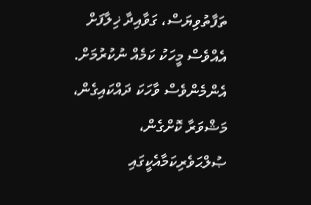ތަފާތުވިޔަސް، ގަވާއިދާ ޚިލާފަށް އެއްވެސް މީހަކު ކަމެއް ނުކުރުމަށް. އެންމެންވެސް ވާހަކަ ދައްކައިގެން، މަޝްވަރާ ކޮށްގެން، ޞުލްޙަވެރިކަމާއެކީގައި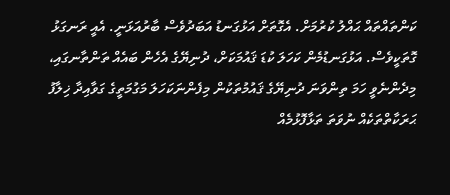ކަންތައްތައް ޙައްލު ކުރުމަށް. އެގޮތަށް އަޅުގަނޑު އަބަދުވެސް ބާރުއަޅަނީ. އެއީ ރަނގަޅު ގޮތަކީވެސް. އަޅުގަނޑުމެން ކަހަލަ ކުޑަ ޤައުމަކަށް، ދުނިޔޭގެ އެހެން ބައެއް ތަންތާނގައި، މިދެންނެވީ ހަމަ ތިންވަނަ ދުނިޔޭގެ ޤައުމުތަކުން މިފެންނަކަހަލަ މަގުމަތީގެ ގަވާއިދާ ޚިލާފު ޙަރަކާތްތަކެއް ނުވަތަ ތަޅާފޮޅުމެއް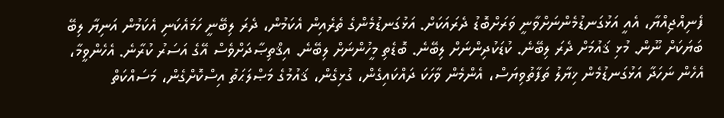ފެނިއްޖިއްޔާ، އެއީ އަޅުގަނޑުމެންނަށްވާނީ ވަރަށްބޮޑު ދެރައަކަށް. އަޅުގަނޑުމެންގެ ތެރެއިން އެކަމުން، ދެރަ ލިބޭނީ ހަމައެކަނި އެކަމުން އަނިޔާ ލިބޭ ބަޔަކަށް ނޫން. މުޅި ޤައުމަށް ދެރަ ލިބޭނެ. ކުޑަކުދިންނަށް ލިބޭނެ. ބޮޑެތި މީހުންނަށް ލިބޭނެ. އިޤްތިޞާދަށްވެސް އޭގެ އަސަރު ކުރާނެ. އެހެންވީމާ، އެހެން ނަހަދާ އަޅުގަނޑުމެން ޚިޔާލު ތަފާތުވިޔަސް، އެންމެން ވާހަކަ ދައްކައިގެން، ގުޅިގެން، ޤައުމުގެ މަޞްލަޙަތު އިސްކޮށްގެން، މަސައްކަތް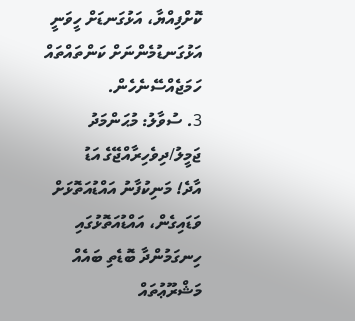ކޮށްފިއްޔާ، އަޅުގަނޑަށް ހީވަނީ އަޅުގަނޑުމެންނަށް ކަންތައްތައް ހަމަޖެއްސޭނެހެން.
3. ސުވާލު: މުޙަންމަދު ޖަމީލު/ދިވެހިރާއްޖޭގެ އަޑު
އާދެ! މަނިކުފާނު އައްޑުއަތޮޅަށް ވަޑައިގެން، އައްޑުއަތޮޅުގައި ހިނގަމުންދާ ބޮޑެތި ބައެއް މަޝްރޫޢުތައް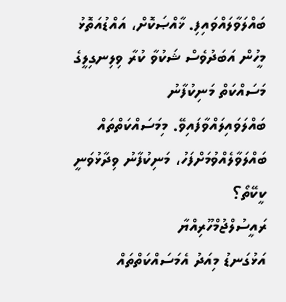ބައްލަވާލައްވައިފި. ޚާއްޞަކޮށް، އައްޑުއަތޮޅު މީހުން އަބަދުވެސް ޝަކުވާ ކުރާ ވިލިނގިލީގެ މަސައްކަތް މަނިކުފާނު ބައްލަވައިލައްވާފައިވޭ. މިމަސައްކަތްތައް ބައްލަވާލެއްވުމަށްފަހު، މަނިކުފާނު ވިދާޅުވަނީ ކީކޭތޯ؟
ރައީސުލްޖުމްހޫރިއްޔާ
އަޅުގަނޑު މިއަދު އެމަސައްކަތްތައް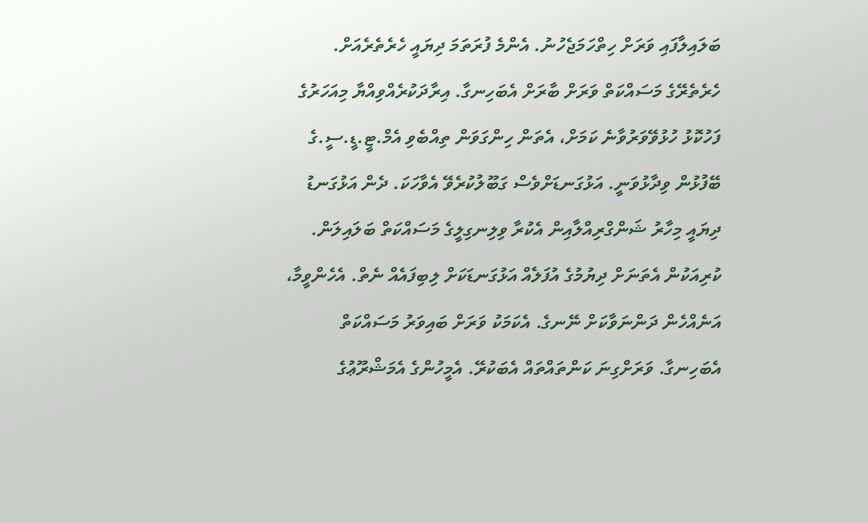ބަލައިލާފައި ވަރަށް ހިތްހަމަޖެހުނު. އެންމެ ފުރަތަމަ ދިޔައީ ހެރެތެރެއަށް. ހެރެތެރޭގެ މަސައްކަތް ވަރަށް ބާރަށް އެބަހިނގާ. އިރާދަކުރެއްވިއްޔާ މިއަހަރުގެ ފަހުކޮޅު ހުޅުވޭވަރުވާނެ ކަމަށް، އެތަން ހިންގަވަން ތިއްބެވި އެމް.ޓީ.ޑީ.ސީ.ގެ ބޭފުޅުން ވިދާޅުވަނީ. އަޅުގަނޑަށްވެސް ގަބޫލުކުރެވޭ އެވާހަކަ. ދެން އަޅުގަނޑު ދިޔައީ މިހާރު ޝަންގްރިއްލާއިން އެކުރާ ވިލިނގިލީގެ މަސައްކަތް ބަލައިލަން. ކުރިއަކުން އެތަނަށް ދިޔުމުގެ އުފަލެއް އަޅުގަނޑަކަށް ލިބިފައެއް ނެތް. އެހެންވީމާ، އަނެއްހެން ދަންނަވާކަށް ނޭނގެ. އެކަމަކު ވަރަށް ބައިވަރު މަސައްކަތް އެބަހިނގާ. ވަރަށްގިނަ ކަންތައްތައް އެބަކުރޭ. އެމީހުންގެ އެމަޝްރޫޢުގެ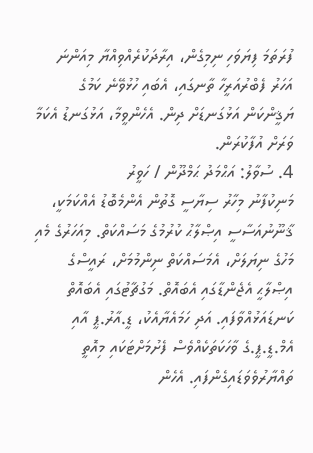ފުރަތަމަ ފިޔަވަހި ނިމިގެން، އިރާދަކުރެއްވިއްޔާ މިއަންނަ އަހަރު ފެބްރުއަރީހާ ތާނގައި، އެބައި ހުޅުވޭނެ ކަމުގެ ޔަޤީންކަން އަޅުގަނޑަށް ދިން. އެހެންވީމާ، އަޅުގަނޑު އެކަމާ ވަރަށް އުފާކުރަން.
4. ސުވާލު: އަޙްމަދު ޙަމްދޫން / ހަވީރު
މަނިކުފާނު މިހާރު ސިޔާސީ ގޮތުން އެންމެބޮޑު އެއްކަމަކީ، ޤާނޫނުއަސާސީ އިޞްލާޙު ކުރުމުގެ މަސައްކަތް. މިއަހަރުގެ މެއި މަހުގެ ނިޔަލަށް، އެމަސައްކަތް ނިންމުމަށް، ރައީސްގެ އިޞްލާޙީ އެޖެންޑާގައި އެބައޮތް. މަގުޗާޓުގައި އެބައޮތް ކަނޑައަޅުއްވާފައި. އަދި ހަމައެޔާއެކު، ޑީ.އާރު.ޕީ އާއި އެމް.ޑީ.ޕީ.ގެ ވާހަކަތަކެއްވެސް ފެށުމަށްޓަކައި މިއޮތީ ތައްޔާރުވެވަޑައިގެންފައި. އެހެން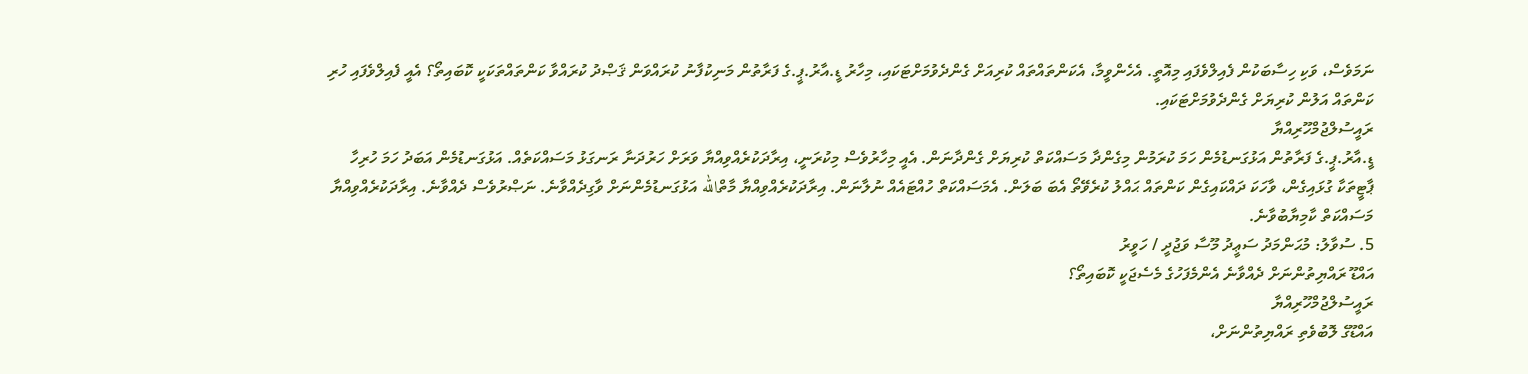ނަމަވެސް، ވަކި ހިސާބަކުން ފެއިލްވެފައި މިއޮތީ. އެހެންވީމާ، އެކަންތައްތައް ކުރިއަށް ގެންދެވުމަށްޓަކައި، މިހާރު ޑީ.އާރު.ޕީ.ގެ ފަރާތުން މަނިކުފާނު ކުރައްވަން ޤަޞްދު ކުރައްވާ ކަންތައްތަކަކީ ކޮބައިތޯ؟ އެއީ ފެއިލްވެފައި ހުރި ކަންތައް އަލުން ކުރިޔަށް ގެންދެވުމަށްޓަކައި.
ރައީސުލްޖުމްހޫރިއްޔާ
ޑީ.އާރު.ޕީ.ގެ ފަރާތުން އަޅުގަނޑުމެން ހަމަ ކުރަމުން މިގެންދާ މަސައްކަތް ކުރިޔަށް ގެންދާނަން. އެއީ މިހާރުވެސް މިކުރަނީ، އިރާދަކުރެއްވިއްޔާ ވަރަށް ހަރުދަނާ ރަނގަޅު މަސައްކަތެއް. އަޅުގަނޑުމެން އަބަދު ހަމަ ހުރިހާ ޕާޓީތަކާ ގުޅައިގެން، ވާހަކަ ދައްކައިގެން ކަންތައް ޙައްލު ކުރެވޭތޯ އެބަ ބަލަން. އެމަސައްކަތް ހުއްޓައެއް ނުލާނަން. އިރާދަކުރެއްވިއްޔާ މާތްالله އަޅުގަނޑުމެންނަށް ވާގިދެއްވާނެ. ނަޞްރުވެސް ދެއްވާނެ. އިރާދަކުރެއްވިއްޔާ މަސައްކަތް ކާމިޔާބުވާނެ.
5. ސުވާލު: މުޙަންމަދު ސަޢީދު މޫސާ ވަޖުދީ / ހަވީރު
އައްޑޫ ރައްޔިތުންނަށް ދެއްވާނެ އެންމެފަހުގެ މެސެޖަކީ ކޮބައިތޯ؟
ރައީސުލްޖުމްހޫރިއްޔާ
އައްޑޫގެ ލޮބުވެތި ރައްޔިތުންނަށް،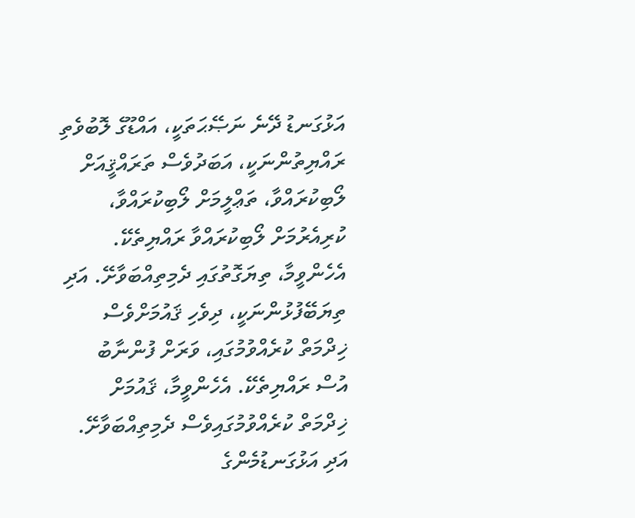އަޅުގަނޑު ދޭނެ ނަޞޭޙަތަކީ، އައްޑޫގެ ލޮބުވެތި ރައްޔިތުންނަކީ، އަބަދުވެސް ތަރައްޤީއަށް ލޯބިކުރައްވާ، ތަޢްލީމަށް ލޯބިކުރައްވާ، ކުރިއެރުމަށް ލޯބިކުރައްވާ ރައްޔިތެކޭ. އެހެންވީމާ، ތިޔަގޮތުގައި ދެމިތިއްބަވާށޭ. އަދި ތިޔަބޭފުޅުންނަކީ، ދިވެހި ޤައުމަށްވެސް ޚިދްމަތް ކުރެއްވުމުގައި، ވަރަށް ފުންނާބު އުސް ރައްޔިތެކޭ. އެހެންވީމާ، ޤައުމަށް ޚިދްމަތް ކުރެއްވުމުގައިވެސް ދެމިތިއްބަވާށޭ. އަދި އަޅުގަނޑުމެންގެ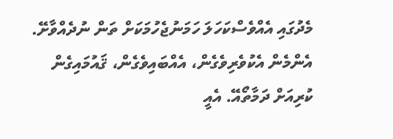މެދުގައި އެއްވެސްކަހަލަ ހަމަނުޖެހުމަކަށް ތަން ނުދެއްވާށޭ. އެންމެން އެކުވެރިވެގެން، އެއްބައިވެގެން، ޤައުމައިގެން ކުރިއަށް ދަމާތޯއޭ. އެއީ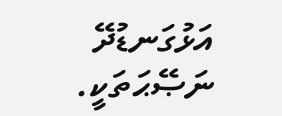އަޅުގަނޑުދޭ ނަޞޭޙަތަކީ.